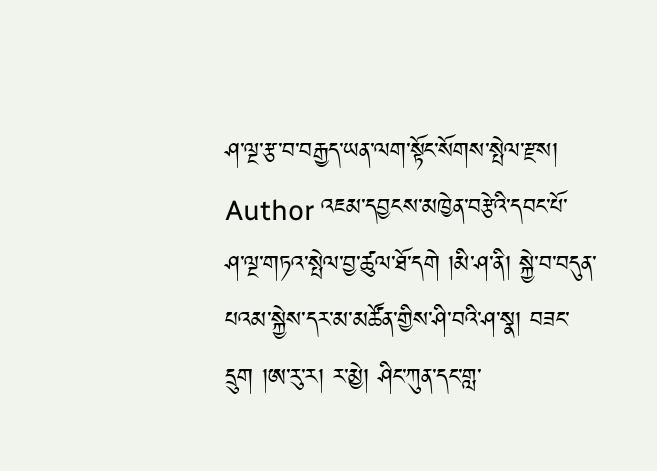ཤ་ལྔ་རྩ་བ་བརྒྱད་ཡན་ལག་སྟོང་སོགས་སྤེལ་རྫས།
Author འཇམ་དབྱངས་མཁྱེན་བརྩེའི་དབང་པོ་
ཤ་ལྔ་གཏའ་སྤེལ་བྱ་ཚུལ་ཐོ་དགེ །མི་ཤ་ནི། སྐྱེ་བ་བདུན་པའམ་སྐྱེས་དར་མ་མཚོན་གྱིས་ཤི་བའི་ཤ་སྣ། བཟང་དྲུག །ཨ་རུ་ར། ར་མྱེ། ཤིང་ཀུན་དང་གླ་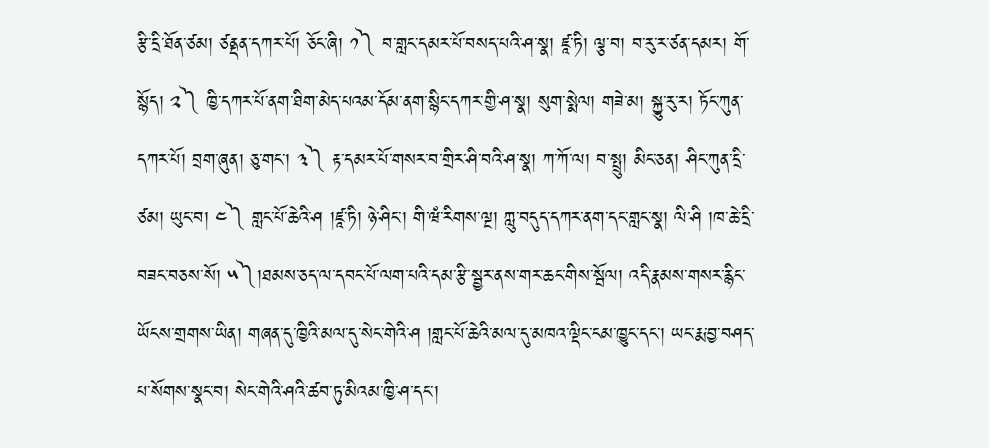རྩི་དྲི་ཐོན་ཙམ། ཙནྡན་དཀར་པོ། ཅོང་ཞི། ༡༽ བ་གླང་དམར་པོ་བསད་པའི་ཤ་སྣ། ཛཱ་ཏི། ལྕ་བ། བ་རུ་ར་ཙན་དམར། གོ་སྙོད། ༢༽ ཁྱི་དཀར་པོ་ནག་ཐིག་མེད་པའམ་དོམ་ནག་སྙིང་དཀར་གྱི་ཤ་སྣ། སུག་སྨེལ། གཟེ་མ། སྐྱུ་རུ་ར། ཏོང་ཀུན་དཀར་པོ། བྲག་ཞུན། ཅུ་གང་། ༣༽ རྟ་དམར་པོ་གསར་བ་གྲིར་ཤི་བའི་ཤ་སྣ། ཀ་ཀོ་ལ། བ་སྤྲུ། མིང་ཅན། ཤིང་ཀུན་དྲི་ཙམ། ཡུང་བ། ༤༽ གླང་པོ་ཆེའི་ཤ །ཛཱ་ཏི། ཉེ་ཤིང་། གི་ཝཾ་རིགས་ལྔ། ཀླུ་བདུད་དཀར་ནག་དང་གླང་སྣ། ལི་ཤི །ཁ་ཆེ་དྲི་བཟང་བཅས་སོ། ༥༽།ཐམས་ཅད་ལ་དབང་པོ་ལག་པའི་དམ་རྩི་སྦྱར་ནས་གར་ཆང་གིས་སྦོལ། འདི་རྣམས་གསར་རྙིང་ཡོངས་གྲགས་ཡིན། གཞན་དུ་ཁྱིའི་མལ་དུ་སེང་གེའི་ཤ །གླང་པོ་ཆེའི་མལ་དུ་མཁའ་ལྡིང་ངམ་ཁྱུང་དང་། ཡང་རྨ་བྱ་བཤད་པ་སོགས་སྣང་བ། སེང་གེའི་ཤའི་ཚབ་ཏུ་མིའམ་ཁྱི་ཤ་དང་།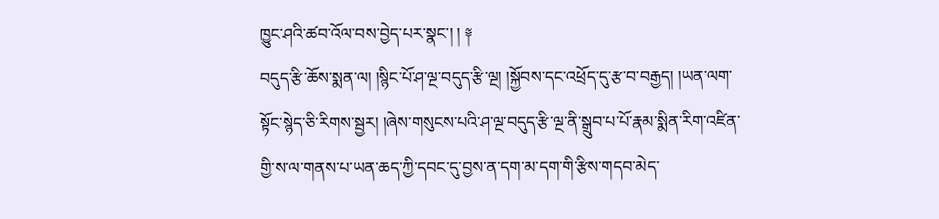ཁྱུང་ཤའི་ཚབ་འོལ་བས་བྱེད་པར་སྣང་། ། ༈
བདུད་རྩི་ཆོས་སྨན་ལ། །སྙིང་པོ་ཤ་ལྔ་བདུད་རྩི་ལྔ། །སྐྱོབས་དང་འཕྲོད་དུ་རྩ་བ་བརྒྱད། །ཡན་ལག་སྟོང་སྙེད་ཅི་རིགས་སྦྱར། །ཞེས་གསུངས་པའི་ཤ་ལྔ་བདུད་རྩི་ལྔ་ནི་སྒྲུབ་པ་པོ་རྣམ་སྨིན་རིག་འཛིན་གྱི་ས་ལ་གནས་པ་ཡན་ཆད་ཀྱི་དབང་དུ་བྱས་ན་དག་མ་དག་གི་རྩིས་གདབ་མེད་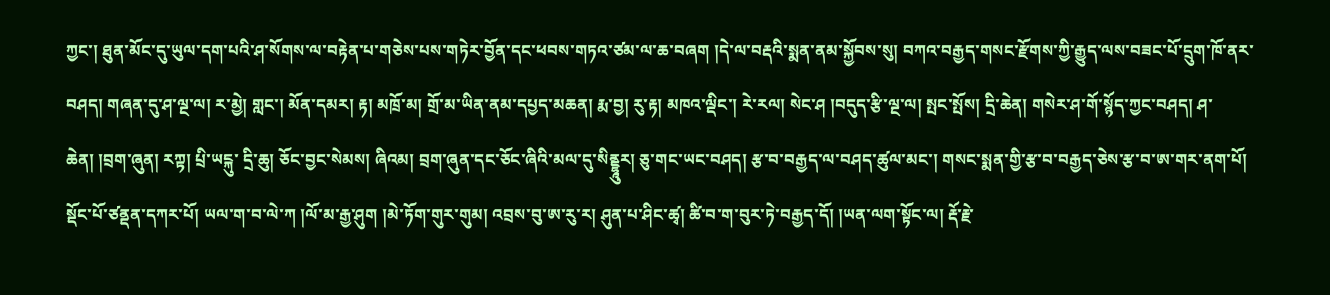ཀྱང་། ཐུན་མོང་དུ་ཡུལ་དག་པའི་ཤ་སོགས་ལ་བརྟེན་པ་གཅེས་པས་གཏེར་བྱོན་དང་ཕབས་གཏའ་ཙམ་ལ་ཆ་བཞག །དེ་ལ་བརྡའི་སྨན་ནམ་སྐྱོབས་སུ། བཀའ་བརྒྱད་གསང་རྫོགས་ཀྱི་རྒྱུད་ལས་བཟང་པོ་དྲུག་ཁོ་ནར་བཤད། གཞན་དུ་ཤ་ལྔ་ལ། ར་མྱེ། གླང་། མོན་དམར། རྟ། མཁྲོ་མ། གྲོ་མ་ཡིན་ནམ་དཔྱད་མཆན། རྨ་བྱ། རུ་རྟ། མཁའ་ལྡིང་། རེ་རལ། སེང་ཤ །བདུད་རྩི་ལྔ་ལ། སྤང་སྤོས། དྲི་ཆེན། གསེར་ཤ་གོ་སྙོད་ཀྱང་བཤད། ཤ་ཆེན། །བྲག་ཞུན། རཀྟ། པྲི་ཡངྐུ་ དྲི་ཆུ། ཅོང་བྱང་སེམས། ཞིའམ། བྲག་ཞུན་དང་ཅོང་ཞིའི་མལ་དུ་སིནྡྷཱུར། ཅུ་གང་ཡང་བཤད། རྩ་བ་བརྒྱད་ལ་བཤད་ཚུལ་མང་། གསང་སྨན་གྱི་རྩ་བ་བརྒྱད་ཅེས་རྩ་བ་ཨ་གར་ནག་པོ། སྡོང་པོ་ཙནྡན་དཀར་པོ། ཡལ་ག་བ་ལེ་ཀ །ལོ་མ་རྒྱ་ཤུག །མེ་ཏོག་གུར་གུམ། འབྲས་བུ་ཨ་རུ་ར། ཤུན་པ་ཤིང་ཚྭ། ཚི་བ་ག་བུར་ཏེ་བརྒྱད་དོ། །ཡན་ལག་སྟོང་ལ། རྡོ་རྗེ་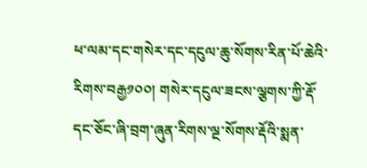ཕ་ལམ་དང་གསེར་དང་དངུལ་ཆུ་སོགས་རིན་པོ་ཆེའི་རིགས་བརྒྱ༡༠༠། གསེར་དངུལ་ཟངས་ལྕགས་ཀྱི་རྡོ་དང་ཅོང་ཞི་བྲག་ཞུན་རིགས་ལྔ་སོགས་རྡོའི་སྨན་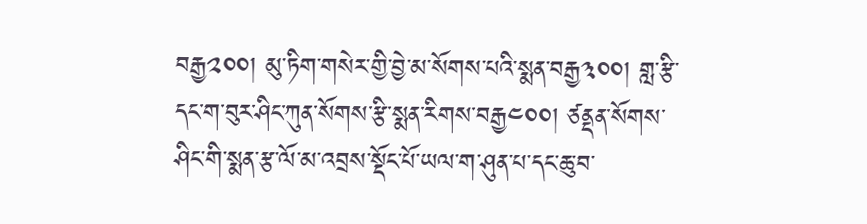བརྒྱ༢༠༠། མུ་ཏིག་གསེར་གྱི་བྱེ་མ་སོགས་པའི་སྨན་བརྒྱ༣༠༠། གླ་རྩི་དང་ག་བུར་ཤིང་ཀུན་སོགས་རྩི་སྨན་རིགས་བརྒྱ༤༠༠། ཙནྡན་སོགས་ཤིང་གི་སྨན་རྩ་ལོ་མ་འབྲས་སྡོང་པོ་ཡལ་ག་ཤུན་པ་དང་ཆུ་བ་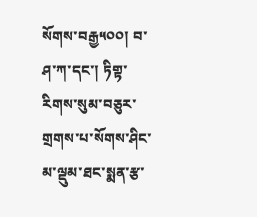སོགས་བརྒྱ༥༠༠། བ་ཤ་ཀ་དང་། ཏིགྟ་རིགས་སུམ་བཅུར་གྲགས་པ་སོགས་ཤིང་མ་ལྡུམ་ཐང་སྨན་རྩ་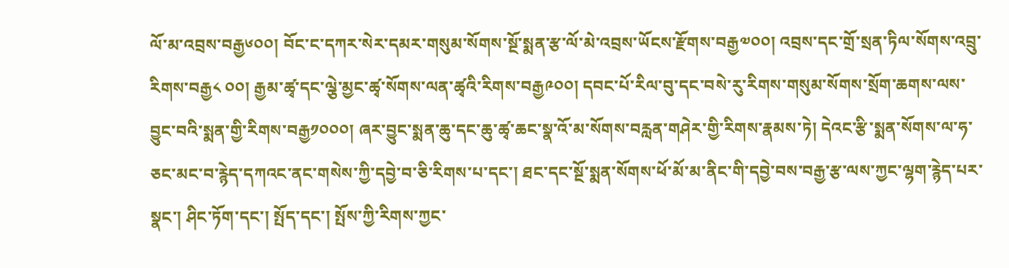ལོ་མ་འབྲས་བརྒྱ༦༠༠། བོང་ང་དཀར་སེར་དམར་གསུམ་སོགས་སྔོ་སྨན་རྩ་ལོ་མེ་འབྲས་ཡོངས་རྫོགས་བརྒྱ༧༠༠། འབྲས་དང་གྲོ་སྲན་ཏིལ་སོགས་འབྲུ་རིགས་བརྒྱ༨ ༠༠། རྒྱམ་ཚྭ་དང་ལྕེ་མྱང་ཚྭ་སོགས་ལན་ཚྭའི་རིགས་བརྒྱ༩༠༠། དབང་པོ་རིལ་བུ་དང་བསེ་རུ་རིགས་གསུམ་སོགས་སྲོག་ཆགས་ལས་བྱུང་བའི་སྨན་གྱི་རིགས་བརྒྱ༡༠༠༠། ཞར་བྱུང་སྨན་ཆུ་དང་ཆུ་ཚྭ་ཆང་སྣ་འོ་མ་སོགས་བརླན་གཤེར་གྱི་རིགས་རྣམས་ཏེ། དེའང་རྩི་སྨན་སོགས་ལ་ཧ་ཅང་མང་བ་རྙེད་དཀའང་ནང་གསེས་ཀྱི་དབྱེ་བ་ཅི་རིགས་པ་དང་། ཐང་དང་སྔོ་སྨན་སོགས་ཕོ་མོ་མ་ནིང་གི་དབྱེ་བས་བརྒྱ་རྩ་ལས་ཀྱང་ལྷག་རྙེད་པར་སྣང་། ཤིང་ཏོག་དང་། སྤོད་དང་། སྤོས་ཀྱི་རིགས་ཀྱང་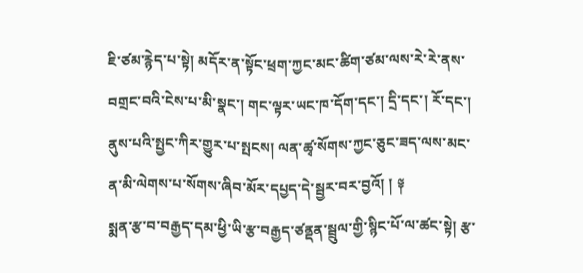ཇི་ཙམ་རྙེད་པ་སྟེ། མདོར་ན་སྟོང་ཕྲག་ཀྱང་མང་ཚིག་ཙམ་ལས་རེ་རེ་ནས་བགྲང་བའི་ངེས་པ་མི་སྣང་། གང་ལྟར་ཡང་ཁ་དོག་དང་། དྲི་དང་། རོ་དང་། ནུས་པའི་སྤྱང་ཀིར་གྱུར་པ་སྤངས། ལན་ཚྭ་སོགས་ཀྱང་ཅུང་ཟད་ལས་མང་ན་མི་ལེགས་པ་སོགས་ཞིབ་མོར་དཔྱད་དེ་སྦྱར་བར་བྱའོ། ། ༈
སྨན་རྩ་བ་བརྒྱད་དམ་ཕྱི་ཡི་རྩ་བརྒྱད་ཙནྡན་སྦྲུལ་གྱི་སྙིང་པོ་ལ་ཚང་སྟེ། རྩ་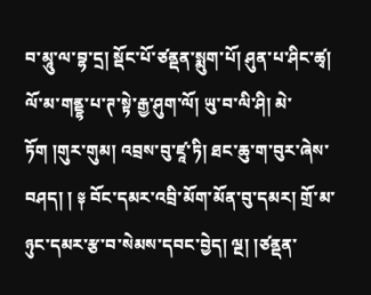བ་མཱུ་ལ་བྷ་དྲ། སྡོང་པོ་ཙནྡན་སྨུག་པོ། ཤུན་པ་ཤིང་ཚྭ། ལོ་མ་གནྡྷ་པ་ཊ་སྟེ་རྒྱ་ཤུག་ལོ། ཡུ་བ་ལི་ཤི། མེ་ཏོག །གུར་གུམ། འབྲས་བུ་ཛཱ་ཏི། ཐང་ཆུ་ག་བུར་ཞེས་བཤད། ། ༈ བོང་དམར་འབྲི་མོག་མོན་བུ་དམར། གྲོ་མ་ཉུང་དམར་རྩ་བ་སེམས་དབང་བྱེད། ལྔ། །ཙནྡན་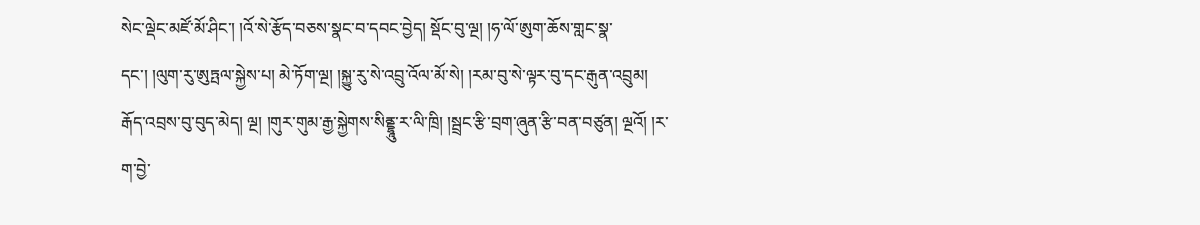སེང་ལྡེང་མཛོ་མོ་ཤིང་། །འོ་སེ་རྩོད་བཅས་སྣང་བ་དབང་བྱེད། སྡོང་བུ་ལྔ། །ཧ་ལོ་ཨུག་ཆོས་གླང་སྣ་དང་། །ལུག་རུ་ཨུཏྤལ་སྐྱེས་པ། མེ་ཏོག་ལྔ། །སྐྱུ་རུ་སེ་འབྲུ་འོལ་མོ་སེ། །རམ་བུ་སེ་ལྟར་བུ་དང་རྒུན་འབྲུམ། རྒོད་འབྲས་བུ་བུད་མེད། ལྔ། །གུར་གུམ་རྒྱ་སྐྱེགས་སིནྡྷཱུ་ར་ལི་ཁྲི། །སྦྲང་རྩི་བྲག་ཞུན་རྩི་བན་བཙུན། ལྔའོ། །ར་ག་བྱེ་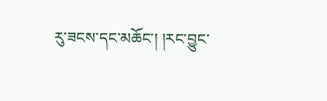རུ་ཟངས་དང་མཆོང་། །རང་བྱུང་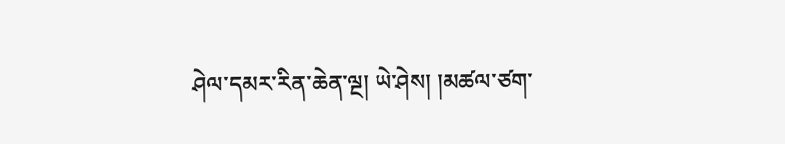ཤེལ་དམར་རིན་ཆེན་ལྔ། ཡེ་ཤེས། །མཚལ་ཙག་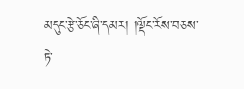མདུང་རྩེ་ཅོང་ཞི་དམར། །ལྡོང་རོས་བཅས་ཏེ་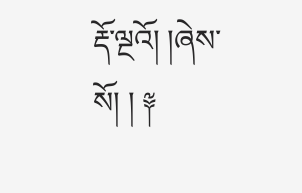རྡོ་ལྔའོ། །ཞེས་སོ། ། ༈